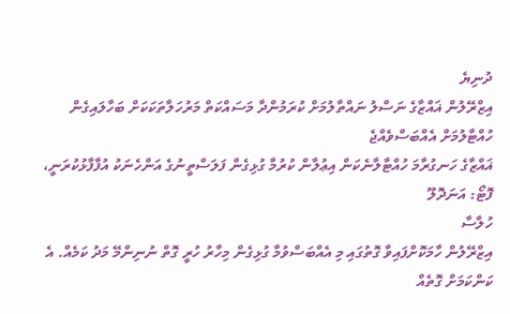ދުނިޔެ
އިޒްރޭލުން ޣައްޒާގެ ނަސްލު ނައްތާލުމަށް ކުރަމުންދާ މަސައްކަތް މަރުހަލާތަކަކަށް ބަހާލައިގެން ހުއްޓާލުމަށް އެއްބަސްވެއްޖެ
ޣައްޒާގެ ހަނގުރާމަ ހުއްޓާލާނެކަން އިޢުލާން ކުރުމާ ގުޅިގެން ފަލަސްތީނުގެ އަންހެނަކު އުފާފާޅުކުރަނީ، ފޮޓޯ: އަނަދޮލޫ
ހުލާސާ
އިޒްރޭލުން ހާމަކޮށްފައިވާ ގޮތުގައި މި އެއްބަސްވުމާ ގުޅިގެން މިހާރު ހުރީ ގޮތް ނުނިންމޭ މަދު ކަމެއް. އެ ކަންކަމަށް ގޮތެއް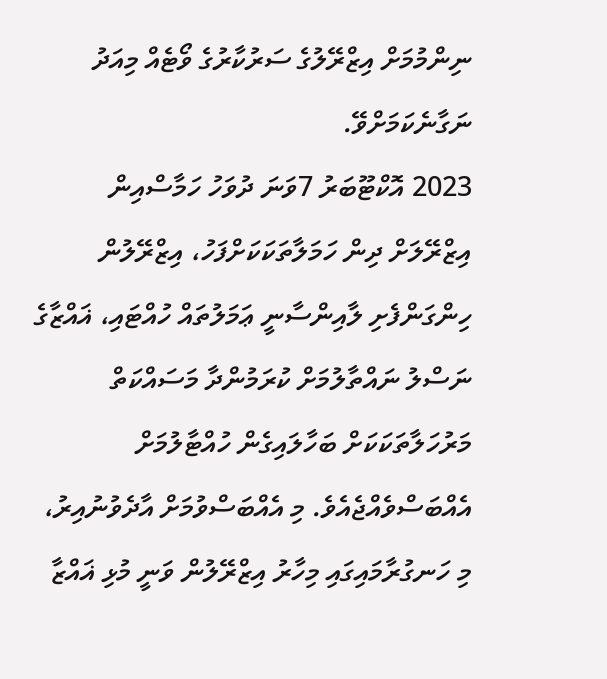ނިންމުމަށް އިޒްރޭލުގެ ސަރުކާރުގެ ވޯޓެއް މިއަދު ނަގާނެކަމަށްވޭ.
2023 އޮކްޓޫބަރު 7ވަނަ ދުވަހު ހަމާސްއިން އިޒްރޭލަށް ދިން ހަމަލާތަކަކަށްފަހު، އިޒްރޭލުން ހިންގަންފެށި ލާއިންސާނީ ޢަމަލުތައް ހުއްޓައި، ޣައްޒާގެ ނަސްލު ނައްތާލުމަށް ކުރަމުންދާ މަސައްކަތް މަރުހަލާތަކަކަށް ބަހާލައިގެން ހުއްޓާލުމަށް އެއްބަސްވެއްޖެއެވެ. މި އެއްބަސްވުމަށް އާދެވުނުއިރު، މި ހަނގުރާމައިގައި މިހާރު އިޒްރޭލުން ވަނީ މުޅި ޣައްޒާ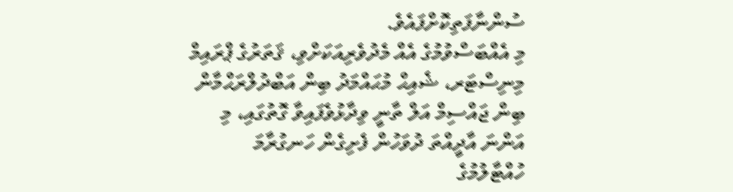ސުންނާފަތިކޮށްފައެވެ.
މި އެއްބަސްވުމުގެ އެއް މެދުވެރިއަކަށްވި، ޤަތަރުގެ ޕްރައިމް މިނިސްޓަރ، ޝެއިޙް މުޙައްމަދު ބިން އަބްދުލްރަޙްމާން ބިން ޖައްސިމް އަލް ތާނީ ވިދާޅުވެފައިވާ ގޮތުގައި، މި އަންނަ އާދީއްތަ ދުވަހުން ފެށިގެން ހަނގުރާމަ ހުއްޓާލުމުގެ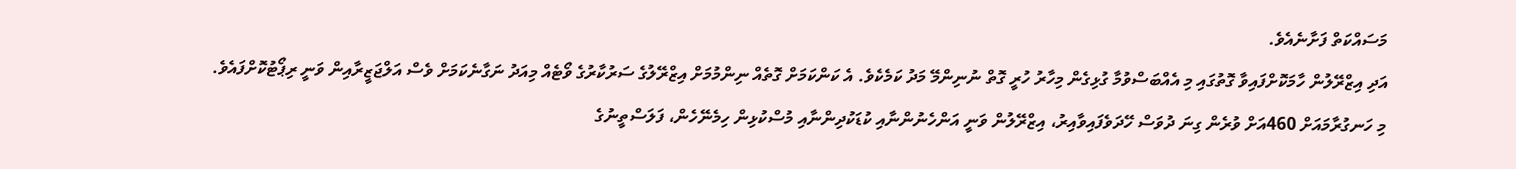މަސައްކަތް ފަށާނެއެވެ.
އަދި އިޒްރޭލުން ހާމަކޮށްފައިވާ ގޮތުގައި މި އެއްބަސްވުމާ ގުޅިގެން މިހާރު ހުރީ ގޮތް ނުނިންމޭ މަދު ކަމެކެވެ. އެ ކަންކަމަށް ގޮތެއް ނިންމުމަށް އިޒްރޭލުގެ ސަރުކާރުގެ ވޯޓެއް މިއަދު ނަގާނެކަމަށް ވެސް އަލްޖަޒީރާއިން ވަނީ ރިޕޯޓުކޮށްފައެވެ.
މި ހަނގުރާމައަށް 460އަށް ވުރެން ގިނަ ދުވަސް ހޭދަވެފައިވާއިރު، އިޒްރޭލުން ވަނީ އަންހެނުންނާއި ކުޑަކުދިންނާއި މުސްކުޅިން ހިމެނޭހެން، ފަލަސްތީނުގެ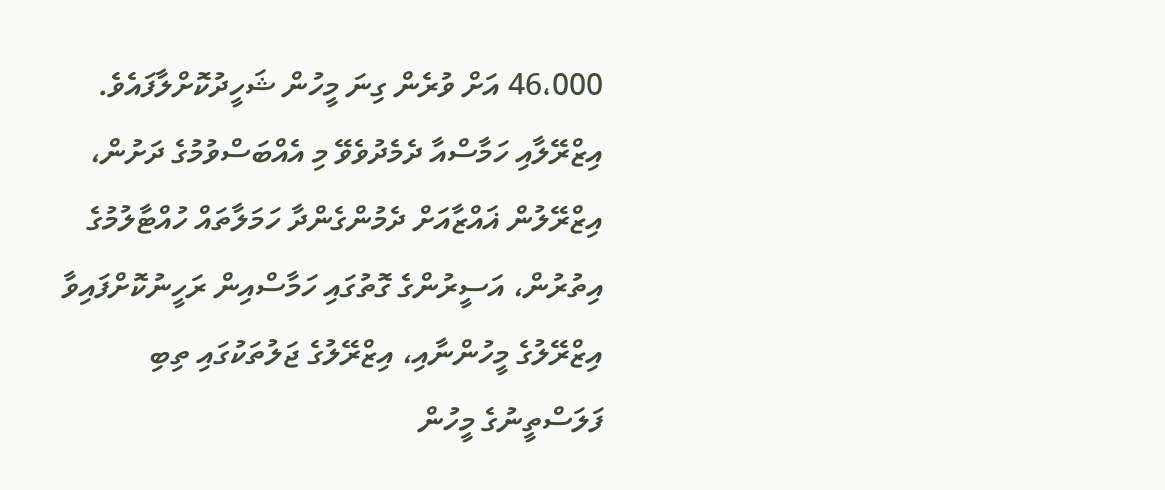46،000 އަށް ވުރެން ގިނަ މީހުން ޝަހީދުކޮށްލާފައެވެ.
އިޒްރޭލާއި ހަމާސްއާ ދެމެދުވެވޭ މި އެއްބަސްވުމުގެ ދަށުން، އިޒްރޭލުން ޣައްޒާއަށް ދެމުންގެންދާ ހަމަލާތައް ހުއްޓާލުމުގެ އިތުރުން، އަސީރުންގެ ގޮތުގައި ހަމާސްއިން ރަހީނުކޮށްފައިވާ އިޒްރޭލުގެ މީހުންނާއި، އިޒްރޭލުގެ ޖަލުތަކުގައި ތިބި ފަލަސްތީނުގެ މީހުން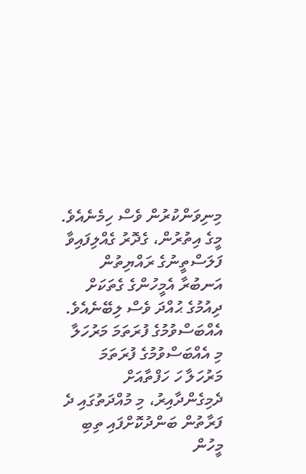މިނިވަންކުރުން ވެސް ހިމެނެއެވެ. މީގެ އިތުރުން، ގެދޮރު ގެއްލިފައިވާ ފަލަސްތީނުގެ ރައްޔިތުން އަނބުރާ އެމީހުންގެ ގެތަކަށް ދިއުމުގެ ޙުއްދަ ވެސް ލިބޭނެއެވެ.
އެއްބަސްވުމުގެ ފުރަތަމަ މަރުހަލާ
މި އެއްބަސްވުމުގެ ފުރަތަމަ މަރުހަލާ ހަ ހަފްތާއަށް ދެމިގެންދާއިރު، މި މުއްދަތުގައި ދެ ފަރާތުން ބަންދުކޮށްފައި ތިބި މީހުން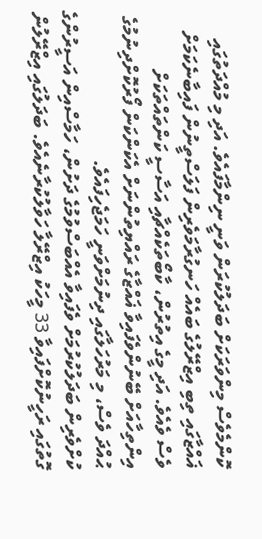ކޮންމެވެސް މިންވަރަކަށް ބަދަލުކުރަން ވަނީ ނިންމާފައެވެ. އަދި މި މުއްދަތުގައި ޣައްޒާގައި ތިބި އިޒްރޭލުގެ ބައެއް ހަނގުރާމަވެރިން ފަލަސްތީނުން ފައިބާނެކަމަށް ވެސް ވެއެވެ. އަދި މީގެ އިތުރުން، ކާބޯތަކެއްޗާއި އަސާސީ ކަންތައްތަކަށް އިންތިހާއަށް ބޭނުންވެފައިވާ ޣައްޒާގެ ރައްޔިތުންނަށް އެކަންކަން ފޯރުކޮށްދިނުމުގެ ޙުއްދަ ވެސް، މި މަރުހަލާގައި ދިނުމަށްވަނީ ހަމަޖެހިފައެވެ.
ކުށްވެރިން ބަދަލުކުރުމަށް ވެފައިވާ އެއްބަސްވުމުގެ ދަށުން، ހަމާސްއިން އަސީރުންގެ ގޮތުގައި ރަހީނުކޮށްފައިވާ 33 މީހަކު އިޒްރޭލާ ހަވާލުކުރާނެއެވެ. ބަދަލުގައި އިޒްރޭލުން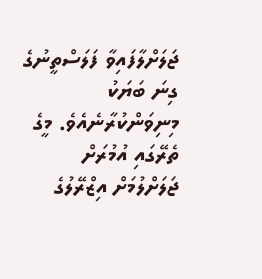ޖަލަށްލާފައިވާ ފަލަސްތީނުގެ ގިނަ ބަޔަކު މިނިވަންކުރާނެއެވެ. މީގެ ތެރޭގައި އުމުރަށް ޖަލަށްލުމަށް އިޒްރޭލުގެ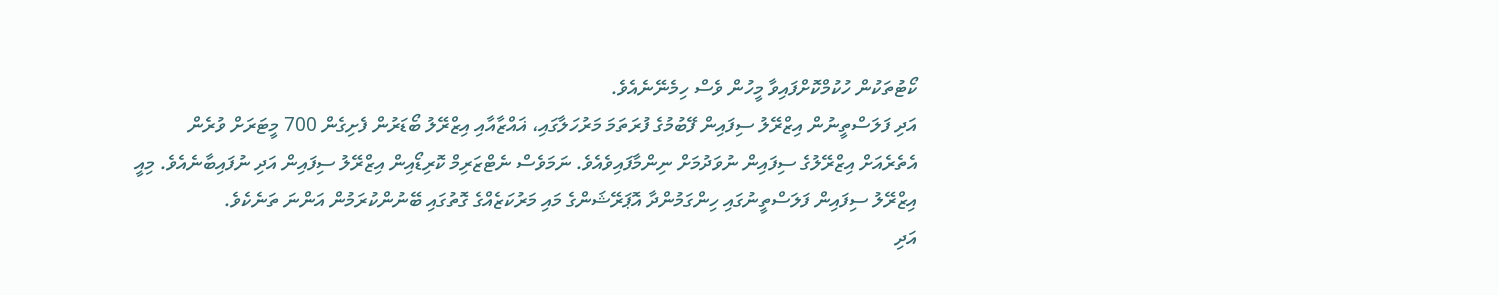ކޯޓުތަކުން ހުކުމްކޮށްފައިވާ މީހުން ވެސް ހިމެނޭނެއެވެ.
އަދި ފަލަސްތީނުން އިޒްރޭލު ސިފައިން ފޭބުމުގެ ފުރަތަމަ މަރުހަލާގައި، ޣައްޒާއާއި އިޒްރޭލު ބޯޑަރުން ފެށިގެން 700 މީޓަރަށް ވުރެން އެތެރެއަށް އިޒްރޭލުގެ ސިފައިން ނުވަދުމަށް ނިންމާފައިވެއެވެ. ނަމަވެސް ނެޓްޒަރިމް ކޮރިޑޯއިން އިޒްރޭލު ސިފައިން އަދި ނުފައިބާނެއެވެ. މިއީ އިޒްރޭލު ސިފައިން ފަލަސްތީނުގައި ހިންގަމުންދާ އޮޕަރޭޝަންގެ މައި މަރުކަޒެއްގެ ގޮތުގައި ބޭނުންކުރަމުން އަންނަ ތަނެކެވެ.
އަދި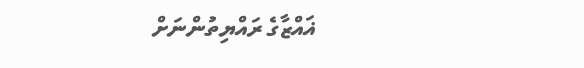ޣައްޒާގެ ރައްޔިތުންނަށް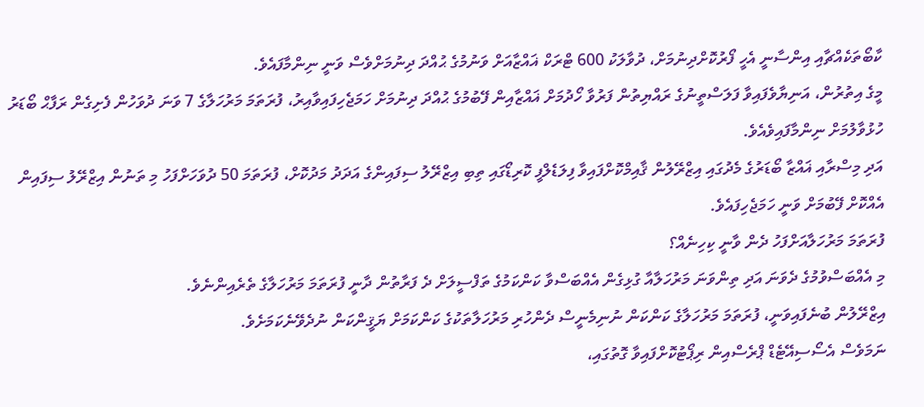ކާބޯތަކެއްޗާއި އިންސާނީ އެހީ ފޯރުކޮށްދިނުމަށް، ދުވާލަކު 600 ޓްރަކް ޣައްޒާއަށް ވަނުމުގެ ޙުއްދަ ދިނުމަށްވެސް ވަނީ ނިންމާފައެވެ.
މީގެ އިތުރުން، އަނިޔާވެފައިވާ ފަލަސްތީނުގެ ރައްޔިތުން ފަރުވާ ހޯދުމަށް ޣައްޒާއިން ފޭބުމުގެ ޙުއްދަ ދިނުމަށް ހަމަޖެހިފައިވާއިރު، ފުރަތަމަ މަރުހަލާގެ 7 ވަނަ ދުވަހުން ފެށިގެން ރަފާޙް ބޯޑަރު ހުޅުވާލުމަށް ނިންމާފައިވެއެވެ.
އަދި މިސްރާއި ޣައްޒާ ބޯޑަރުގެ މެދުގައި އިޒްރޭލުން ޤާއިމްކޮށްފައިވާ ފިލަޑެލްފީ ކޮރިޑޯގައި ތިބި އިޒްރޭލު ސިފައިންގެ އަދަދު މަދުކޮށް، ފުރަތަމަ 50 ދުވަހަށްފަހު މި ތަނުން އިޒްރޭލު ސިފައިން އެއްކޮށް ފޭބުމަށް ވަނީ ހަމަޖެހިފައެވެ.
ފުރަތަމަ މަރުހަލާއަށްފަހު ދެން ވާނީ ކިހިނެއް؟
މި އެއްބަސްވުމުގެ ދެވަނަ އަދި ތިންވަނަ މަރުހަލާއާ ގުޅިގެން އެއްބަސްވާ ކަންކަމުގެ ތަފްސީލަށް ދެ ފަރާތުން ދާނީ ފުރަތަމަ މަރުހަލާގެ ތެރެއިންނެވެ.
އިޒްރޭލުން ބުނެފައިވަނީ، ފުރަތަމަ މަރުހަލާގެ ކަންކަން ނުނިމެނީސް ދެންހުރި މަރުހަލާތަކުގެ ކަންކަމަށް ޔަޤީންކަން ނުދެވޭނެކަމަށެވެ.
ނަމަވެސް އެސޯސިއޭޓެޑް ޕްރެސްއިން ރިޕޯޓުކޮށްފައިވާ ގޮތުގައި،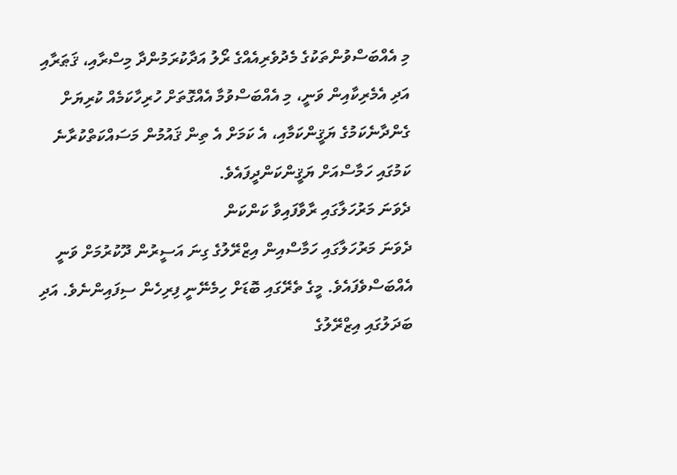މި އެއްބަސްވުންތަކުގެ މެދުވެރިއެއްގެ ރޯލު އަދާކުރަމުންދާ މިސްރާއި، ޤަޠަރާއި އަދި އެމެރިކާއިން ވަނީ، މި އެއްބަސްވުމާ އެއްގޮތަށް ހުރިހާކަމެއް ކުރިޔަށް ގެންދާނެކަމުގެ ޔަޤީންކަމާއި، އެ ކަމަށް އެ ތިން ޤައުމުން މަސައްކަތްކުރާނެ ކަމުގައި ހަމާސްއަށް ޔަޤީންކަންދީފައެވެ.
ދެވަނަ މަރުހަލާގައި ރާވާފައިވާ ކަންކަން
ދެވަނަ މަރުހަލާގައި ހަމާސްއިން އިޒްރޭލުގެ ގިނަ އަސީރުން ދޫކުރުމަށް ވަނީ އެއްބަސްވެފައެވެ. މީގެ ތެރޭގައި ބޮޑަށް ހިމެނޭނީ ފިރިހެން ސިފައިންނެވެ. އަދި ބަދަލުގައި އިޒްރޭލުގެ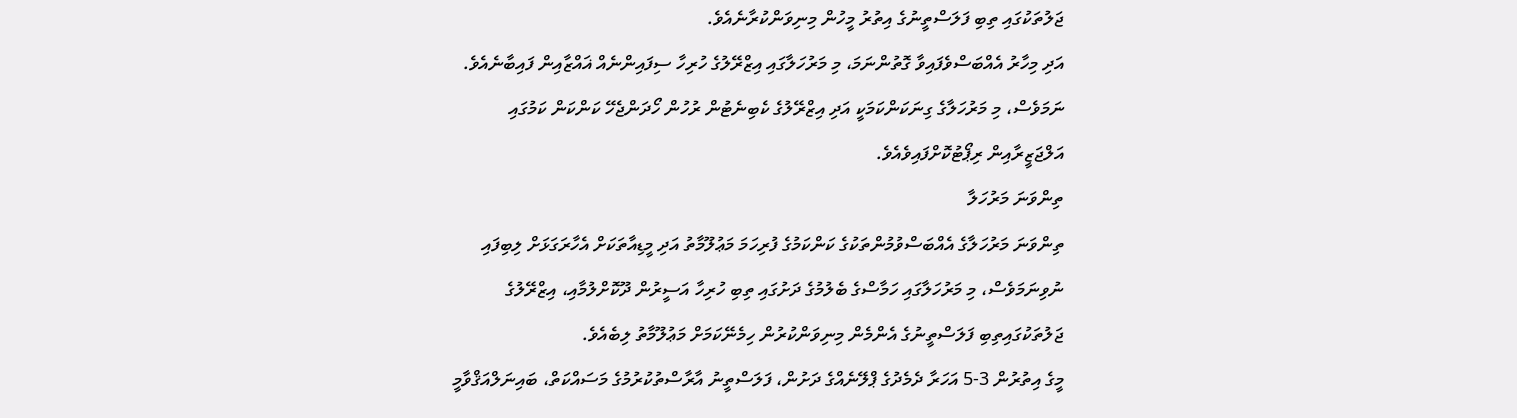ޖަލުތަކުގައި ތިބި ފަލަސްތީނުގެ އިތުރު މީހުން މިނިވަންކުރާނެއެވެ.
އަދި މިހާރު އެއްބަސްވެފައިވާ ގޮތުންނަމަ، މި މަރުހަލާގައި އިޒްރޭލުގެ ހުރިހާ ސިފައިންނެއް ޣައްޒާއިން ފައިބާނެއެވެ.
ނަމަވެސް، މި މަރުހަލާގެ ގިނަކަންކަމަކީ އަދި އިޒްރޭލުގެ ކެބިނެޓުން ރުހުން ހޯދަންޖެހޭ ކަންކަން ކަމުގައި އަލްޖަޒީރާއިން ރިޕޯޓުކޮށްފައިވެއެވެ.
ތިންވަނަ މަރުހަލާ
ތިންވަނަ މަރުހަލާގެ އެއްބަސްވުމުންތަކުގެ ކަންކަމުގެ ފުރިހަމަ މަޢުލޫމާތު އަދި މީޑިއާތަކަށް އެހާރަގަޅަށް ލިބިފައި ނުވިނަމަވެސް، މި މަރުހަލާގައި ހަމާސްގެ ބެލުމުގެ ދަށުގައި ތިބި ހުރިހާ އަސީރުން ދޫކޮށްލުމާއި، އިޒްރޭލުގެ ޖަލުތަކުގައިތިބި ފަލަސްތީނުގެ އެންމެން މިނިވަންކުރުން ހިމެނޭކަމަށް މަޢުލޫމާތު ލިބެއެވެ.
މީގެ އިތުރުން 3-5 އަހަރާ ދެމެދުގެ ޕްލޭނެއްގެ ދަށުން، ފަލަސްތީނު އާރާސްތުކުރުމުގެ މަސައްކަތް، ބައިނަލްއަޤްވާމީ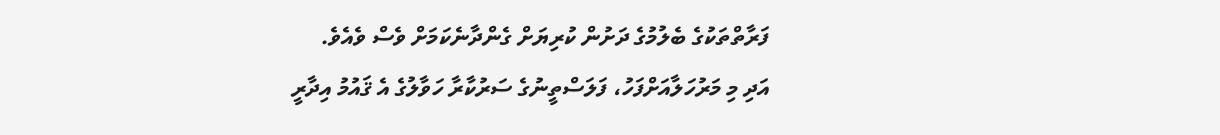ފަރާތްތަކުގެ ބެލުމުގެ ދަށުން ކުރިޔަށް ގެންދާނެކަމަށް ވެސް ވެއެވެ.
އަދި މި މަރުހަލާއަށްފަހު، ފަލަސްތީނުގެ ސަރުކާރާ ހަވާލުގެ އެ ޤައުމު އިދާރީ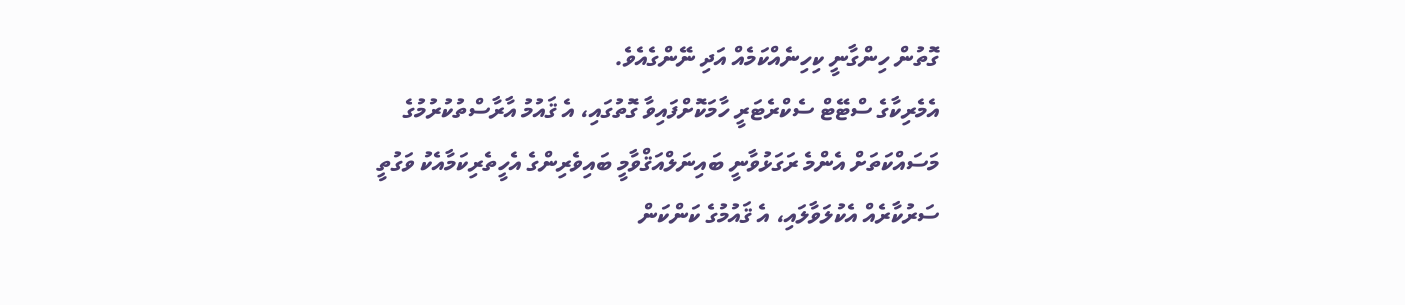ގޮތުން ހިންގާނީ ކިހިނެއްކަމެއް އަދި ނޭންގެއެވެ.
އެމެރިކާގެ ސްޓޭޓް ސެކްރެޓަރީ ހާމަކޮށްފައިވާ ގޮތުގައި، އެ ޤައުމު އާރާސްތުކުރުމުގެ މަސައްކަތަށް އެންމެ ރަގަޅުވާނީ ބައިނަލްއަޤްވާމީ ބައިވެރިންގެ އެހީތެރިކަމާއެކު ވަގުތީ ސަރުކާރެއް އެކުލަވާލައި، އެ ޤައުމުގެ ކަންކަން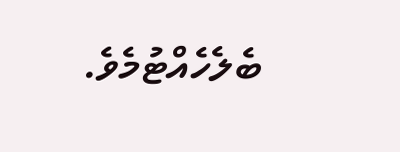ބެލެހެއްޓުމެވެ.